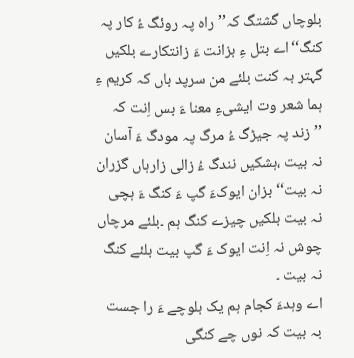بلوچاں گشتگ کہ’’ راہ پہ روئگ ءُ کار پہ کنگ‘‘اے بتل ءِ بزانت ءَ زانتکارے بلکیں گہتر بہ کنت بلئے من سرپد باں کہ کریم ءِ ہما شعر وت ایشیءِ معنا ءَ بس اِنت کہ ’’زند پہ جیڑگ ءُ مرگ پہ مودگ ءَ آسان نہ بیت ،ہشکیں نندگ ءُ زالی زارہاں گزران نہ بیت‘‘ بزان ایوکءَ گپ ءَ کنگ ءَ ہچی نہ بیت بلکیں چیزے کنگ ہم ۔بلئے مرچاں چوش نہ اِنت ایوک ءَ گپ بیت بلئے کنگ نہ بیت ۔
اے وہدءَ کجام ہم یک بلوچے ءَ را جست بہ بیت کہ نوں چے کنگی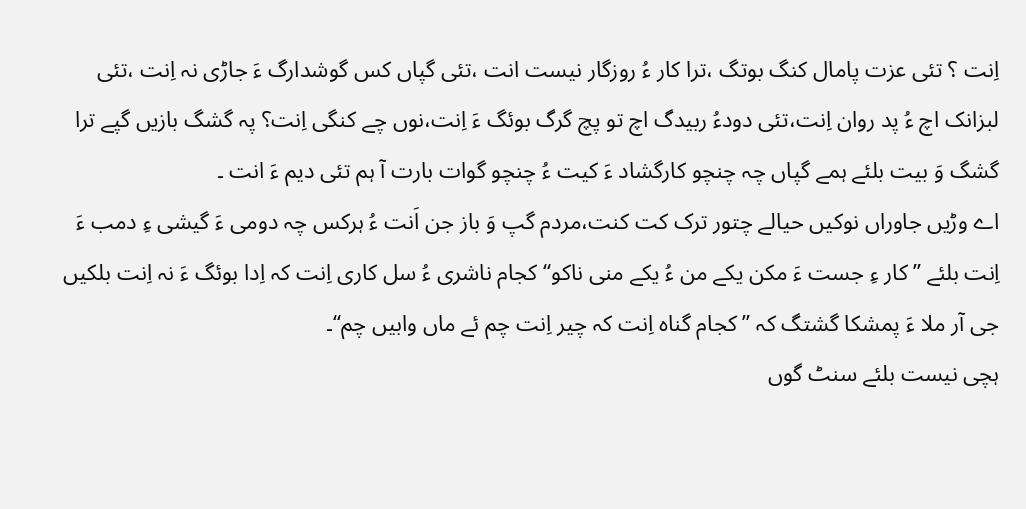اِنت ؟ تئی عزت پامال کنگ بوتگ ،ترا کار ءُ روزگار نیست انت ،تئی گپاں کس گوشدارگ ءَ جاڑی نہ اِنت ،تئی لبزانک اچ ءُ پد روان اِنت،تئی دودءُ ربیدگ اچ تو پچ گرگ بوئگ ءَ اِنت،نوں چے کنگی اِنت؟ پہ گشگ بازیں گپے ترا گشگ وَ بیت بلئے ہمے گپاں چہ چنچو کارگشاد ءَ کیت ءُ چنچو گوات بارت آ ہم تئی دیم ءَ انت ۔
اے وڑیں جاوراں نوکیں حیالے چتور ترک کت کنت،مردم گپ وَ باز جن اَنت ءُ ہرکس چہ دومی ءَ گیشی ءِ دمب ءَ اِنت بلئے ’’کار ءِ جست ءَ مکن یکے من ءُ یکے منی ناکو‘‘ کجام ناشری ءُ سل کاری اِنت کہ اِدا بوئگ ءَ نہ اِنت بلکیں جی آر ملا ءَ پمشکا گشتگ کہ ’’ کجام گناہ اِنت کہ چیر اِنت چم ئے ماں وابیں چم‘‘۔
ہچی نیست بلئے سنٹ گوں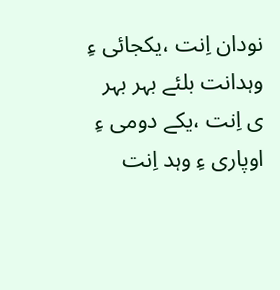نودان اِنت ،یکجائی ءِ وہدانت بلئے بہر بہر ی اِنت ،یکے دومی ءِ اوپاری ءِ وہد اِنت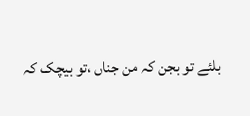بلئے تو بجن کہ من جناں ،تو بیچک کہ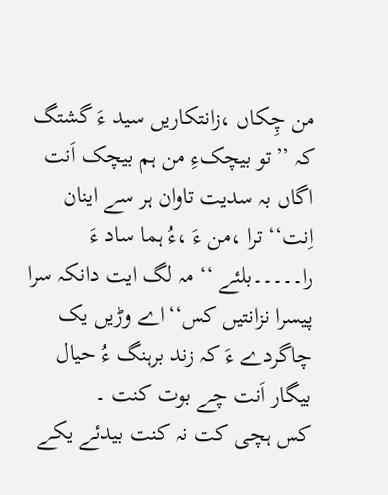من چِکاں ،زانتکاریں سید ءَ گشتگ کہ ’’تو بیچکءِ من ہم بیچک اَنت اگاں بہ سدیت تاوان ہر سے اینان اِنت‘‘ ترا ،من ءَ ،ءُ ہما ساد ءَ را۔۔۔۔۔بلئے ‘‘ مہ لگ ایت دانکہ سرا پیسرا نزانتیں کس‘‘اے وڑیں یک چاگردے ءَ کہ زند برہنگ ءُ حیال بیگار اَنت چے بوت کنت ۔
کس ہچی کت نہ کنت بیدئے یکے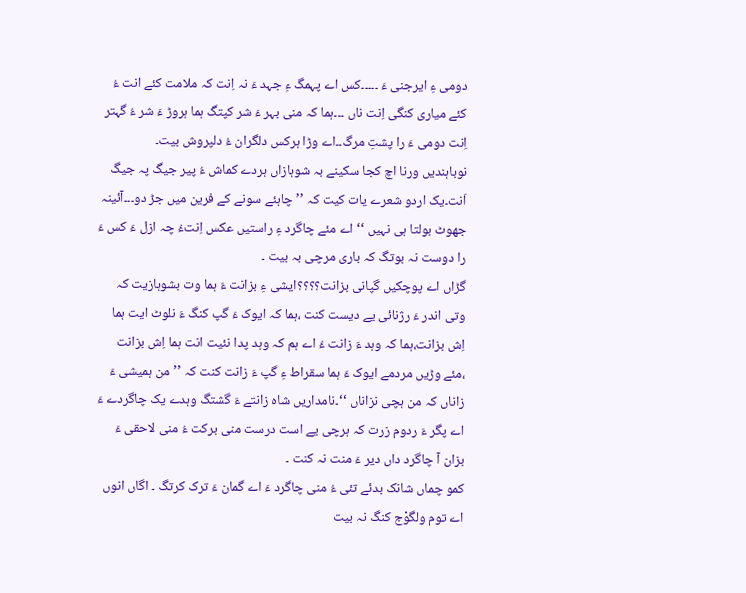دومی ءِ ایرجنی ءَ ۔۔۔۔۔کس اے پہمگ ءِ جہد ءَ نہ اِنت کہ ملامت کئے انت ءُ کئے میاری کنگی اِنت ناں ۔۔۔ہما کہ منی بہر ءَ شر کپتگ ہما ہروڑ ءَ شر ءُ گہتر اِنت دومی ءَ را پشتِ مرگ۔۔اے وڑا ہرکس دلگران ءُ دلپروش بیت۔
نوباہندیں ورنا اچ کجا سکینے بہ شوہازاں ہردے کماش ءُ پیر جیگ پہ جیگ اَنت۔یک اردو شعرے یات کیت کہ ’’ چاہئے سونے کے فرین میں جڑ دو۔۔۔آئینہ جھوٹ بولتا ہی نہیں ‘‘ اے مئے چاگرد ءِ راستیں عکس اِنتءُ چہ ازل ءَ کس ءَ را دوست نہ بوتگ کہ باری مرچی بہ بیت ۔
گڑاں اے پوچکیں گپانی بزانت؟؟؟؟ایشی ءِ بزانت ءَ ہما وت بشوہازیت کہ وتی اندر ءَ رژنائی یے دیست کنت ،ہما کہ ایوک ءَ گپ کنگ ءَ نلوٹ ایت ہما اِش بزانت،ہما کہ وہد ءَ زانت ءُ اے ہم کہ وہد پدا نئیت انت ہما اِش بزانت ،مئے وڑیں مردمے ایوک ءَ ہما سقراط ءِ گپ ءَ زانت کنت کہ ’’ من ہمیشی ءَ زاناں کہ من ہچی نزاناں ‘‘۔نامداریں شاہ زانتے ءَ گشتگ وہدے یک چاگردے ءَ اے پگر ءَ ردوم زرت کہ ہرچی یے است درست منی برکت ءُ منی لاحقی ءَ بزان آ چاگرد داں دیر ءَ منت نہ کنت ۔
کمو چماں شانک بدئے تئی ءُ منی چاگرد ءَ اے گمان ءَ ترک کرتگ ۔ اگاں انوں اے توم ولگوْج کنگ نہ بیت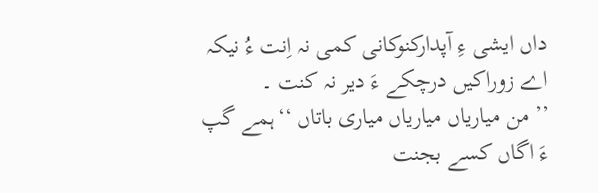داں ایشی ءِ آپدارکنوکانی کمی نہ اِنت ءُ نیکہ اے زوراکیں درچکے ءَ دیر نہ کنت ۔
’’ من میاریاں میاریاں میاری باتاں ‘‘ہمے گپ ءَ اگاں کسے بجنت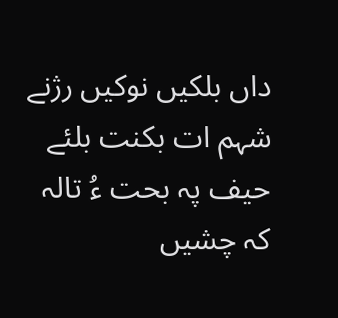داں بلکیں نوکیں رژنے شہم ات بکنت بلئے حیف پہ بحت ءُ تالہ کہ چشیں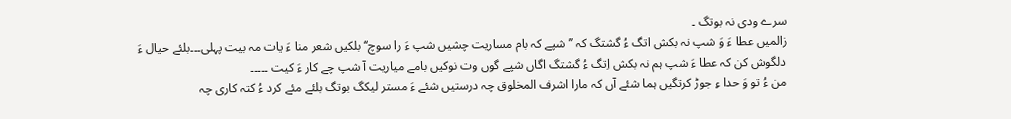سرے ودی نہ بوتگ ۔
زالمیں عطا ءَ وَ شپ نہ بکش اتگ ءُ گشتگ کہ ’’ شپے کہ بام مساریت چشیں شپ ءَ را سوچ‘‘ بلکیں شعر منا ءَ یات مہ بیت پہلی۔۔۔بلئے حیال ءَ دلگوش کن کہ عطا ءَ شپ ہم نہ بکش اِتگ ءُ گشتگ اگاں شپے گوں وت نوکیں بامے میاریت آ شپ چے کار ءَ کیت ۔۔۔۔۔
من ءُ تو وَ حدا ءِ جوڑ کرتگیں ہما شئے آں کہ مارا اشرف المخلوق چہ درستیں شئے ءَ مستر لیکگ بوتگ بلئے مئے کرد ءُ کتہ کاری چہ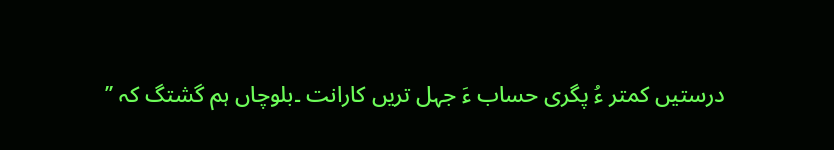درستیں کمتر ءُ پگری حساب ءَ جہل تریں کارانت ۔بلوچاں ہم گشتگ کہ ’’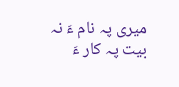میری پہ نام ءَ نہ بیت پہ کار ءَ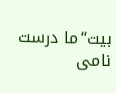بیت‘‘ما درست نامی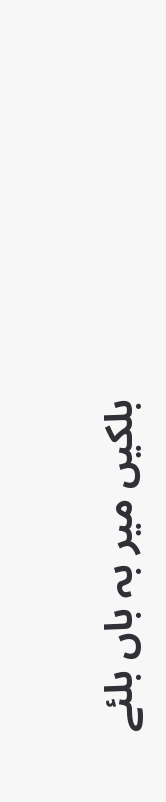بلکیں میر بہ باں بلئے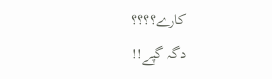کارے؟؟؟؟
دگہ گپے!!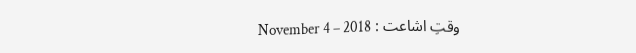وقتِ اشاعت : November 4 – 2018